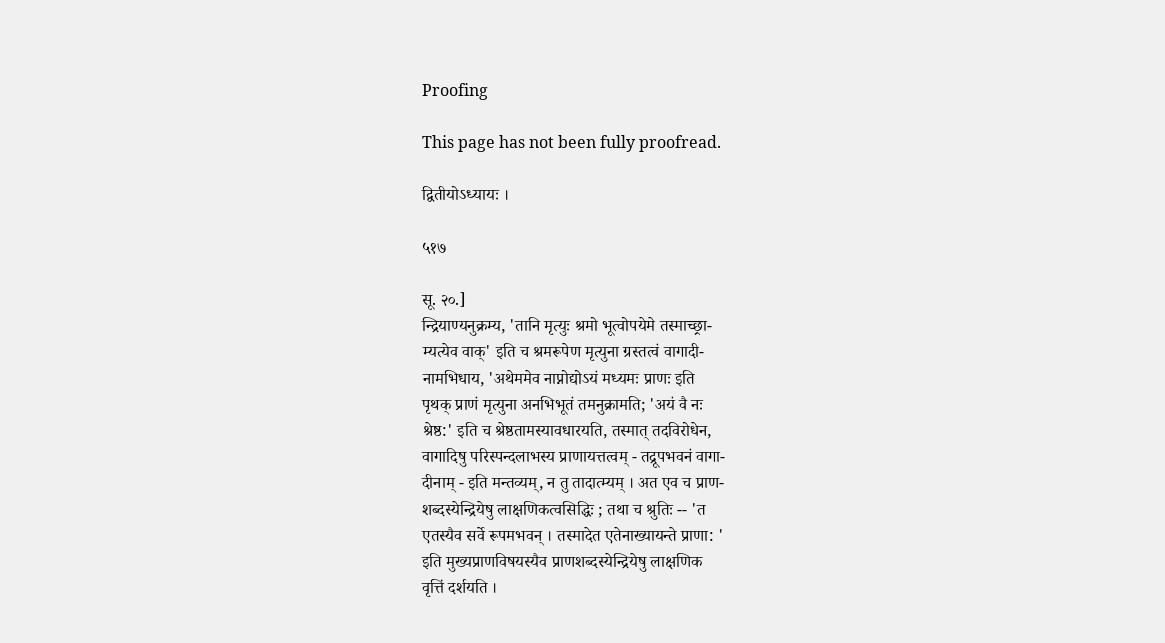Proofing

This page has not been fully proofread.

द्वितीयोऽध्यायः ।

५१७

सू. २०.]
न्द्रियाण्यनुक्रम्य, 'तानि मृत्युः श्रमो भूत्वोपयेमे तस्माच्छ्रा-
म्यत्येव वाक्' इति च श्रमरूपेण मृत्युना ग्रस्तत्वं वागादी-
नामभिधाय, 'अथेममेव नाप्नोद्योऽयं मध्यमः प्राणः इति
पृथक् प्राणं मृत्युना अनभिभूतं तमनुक्रामति; 'अयं वै नः
श्रेष्ठ:' इति च श्रेष्ठतामस्यावधारयति, तस्मात् तदविरोधेन,
वागादिषु परिस्पन्दलाभस्य प्राणायत्तत्वम् - तद्रूपभवनं वागा-
दीनाम् - इति मन्तव्यम्, न तु तादात्म्यम् । अत एव च प्राण-
शब्दस्येन्द्रियेषु लाक्षणिकत्वसिद्धिः ; तथा च श्रुतिः -- 'त
एतस्यैव सर्वे रूपमभवन् । तस्मादेत एतेनाख्यायन्ते प्राणा: '
इति मुख्यप्राणविषयस्यैव प्राणशब्दस्येन्द्रियेषु लाक्षणिक
वृत्तिं दर्शयति ।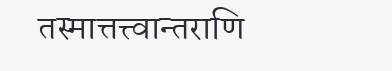तस्मात्तत्त्वान्तराणि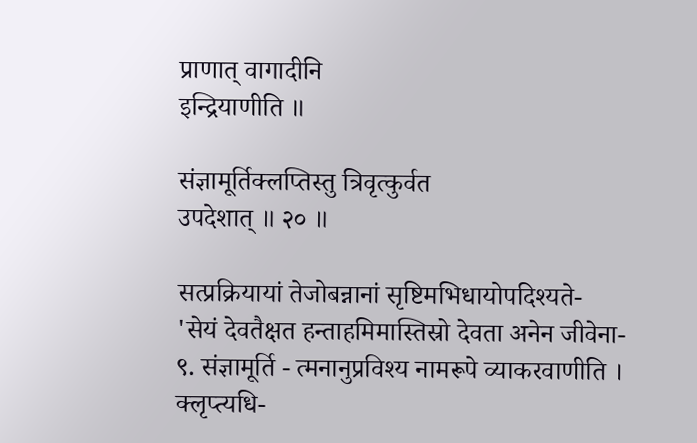प्राणात् वागादीनि
इन्द्रियाणीति ॥

संज्ञामूर्तिक्लप्तिस्तु त्रिवृत्कुर्वत
उपदेशात् ॥ २० ॥

सत्प्रक्रियायां तेजोबन्नानां सृष्टिमभिधायोपदिश्यते-
'सेयं देवतैक्षत हन्ताहमिमास्तिस्रो देवता अनेन जीवेना-
९. संज्ञामूर्ति - त्मनानुप्रविश्य नामरूपे व्याकरवाणीति ।
क्लृप्त्यधि-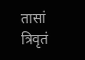तासां त्रिवृतं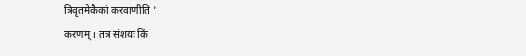त्रिवृतमेकैकां करवाणीति '
करणम् । तत्र संशयः किं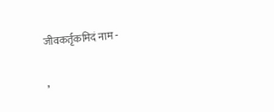जीवकर्तृकमिदं नाम -

,